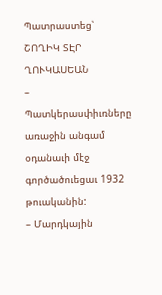Պատրաստեց՝ ՇՈՂԻԿ ՏԷՐ ՂՈՒԿԱՍԵԱՆ
– Պատկերասփիւռները առաջին անգամ օդանաւի մէջ գործածուեցաւ 1932 թուականին:
– Մարդկային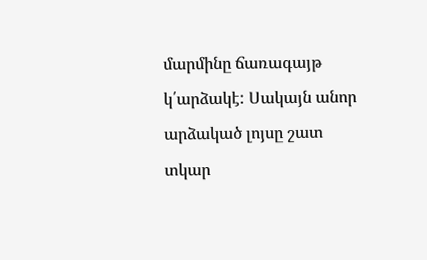մարմինը ճառագայթ կ՛արձակէ: Սակայն անոր արձակած լոյսը շատ տկար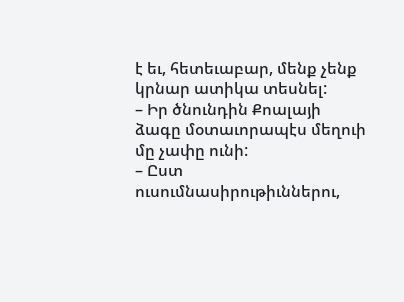է եւ, հետեւաբար, մենք չենք կրնար ատիկա տեսնել:
– Իր ծնունդին Քոալայի ձագը մօտաւորապէս մեղուի մը չափը ունի:
– Ըստ ուսումնասիրութիւններու,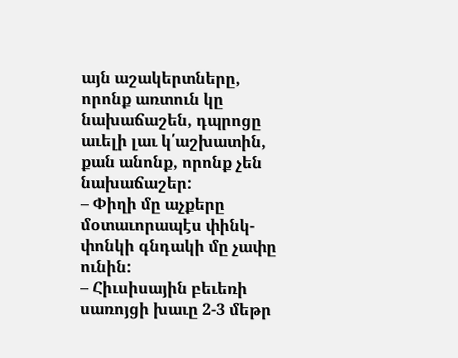այն աշակերտները, որոնք առտուն կը նախաճաշեն, դպրոցը աւելի լաւ կ՛աշխատին, քան անոնք, որոնք չեն նախաճաշեր:
– Փիղի մը աչքերը մօտաւորապէս փինկ-փոնկի գնդակի մը չափը ունին:
– Հիւսիսային բեւեռի սառոյցի խաւը 2-3 մեթր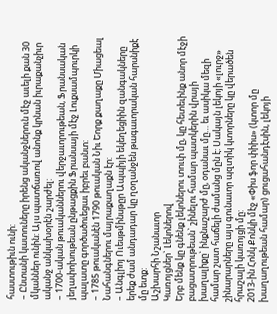հաստութիւն ունի:
– Ընտանի կատուները իրենց ականջներուն մէջ աւելի քան 30 մկաններ ունին: Այս պատճառով անոնք կրնան իւրաքանչիւր ականջ անկախօրէն շարժել:
– 1700-ական թուականներու վերջաւորութեան, Ֆրանսական յեղափոխութեան ընթացքին Ֆրանսայի մէջ Լուքսամպուրկի պալատը գործածուեցաւ իբրեւ բանտ:
– 1785 թուականէն 1790 թուական Նիւ Եորք քաղաքը Միացեալ Նահանգներու մայրաքաղաքն էր:
– Անգլիոյ Ուեսթմինսթըր Ապպիյի եկեղեցիին զանգակները երեք ժամ անդադար կը ղօղանջեն թագաւորական հարսնիքէ մը ետք:
Աշխարհի Նշանաւոր
Կառոյցներ` Լեկոներով
Երբ մենք կը գնենք լեկոներու տուփ մը, կը հետեւինք անոր մէջի բացատրութեան` շինելու համար պատկերին վրայի խաղալիքը` ինքնաշարժ մը, օդանաւ մը… եւ ասիկա մեզի համար շատ հաճելի ժամանց մըն է: Սակայն լեկոյի «լուրջ» շինարարները այս գունաւոր պզտիկ կտորները կը վերածեն հրաշալի կառոյցի մը:
2013-ին Հոնկ Քոնկի մէջ «Փիս ֆոր փիիս» (կտոր մը խաղաղութեան համար) ցուցահանդէսին, լեկոյի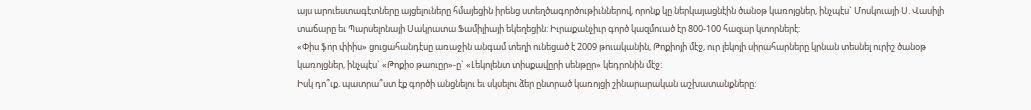այս արուեստագէտները այցելուները հմայեցին իրենց ստեղծագործութիւններով, որոնք կը ներկայացնէին ծանօթ կառոյցներ, ինչպէս` Մոսկուայի Ս. Վասիլի տաճարը եւ Պարսելոնայի Սակրատա Ֆամիլիայի եկեղեցին: Իւրաքանչիւր գործ կազմուած էր 800-100 հազար կտորներէ:
«Փիս ֆոր փիիս» ցուցահանդէսը առաջին անգամ տեղի ունեցած է 2009 թուականին, Թոքիոյի մէջ, ուր լեկոյի սիրահարները կրնան տեսնել ուրիշ ծանօթ կառոյցներ, ինչպէս` «Թոքիօ թաուըր»-ը` «Լեկոլենտ տիսքավըրի սենթըր» կեդրոնին մէջ:
Իսկ դո՞ւք. պատրա՞ստ էք գործի անցնելու եւ սկսելու ձեր ընտրած կառոյցի շինարարական աշխատանքները: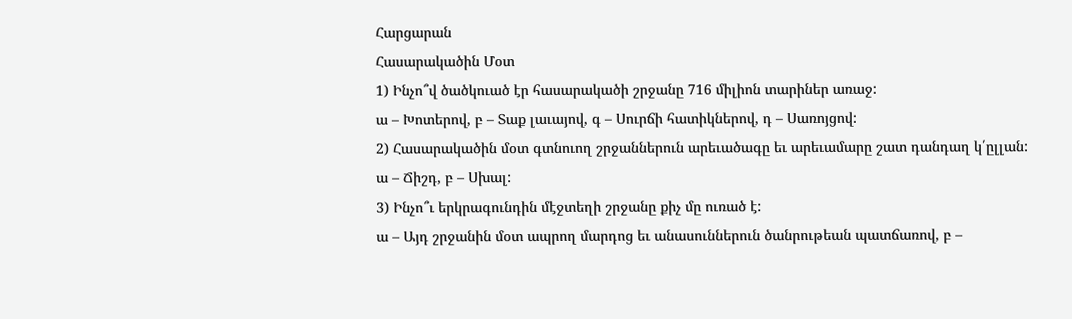Հարցարան
Հասարակածին Մօտ
1) Ինչո՞վ ծածկուած էր հասարակածի շրջանը 716 միլիոն տարիներ առաջ:
ա – Խոտերով, բ – Տաք լաւայով, գ – Սուրճի հատիկներով, դ – Սառոյցով:
2) Հասարակածին մօտ գտնուող շրջաններուն արեւածագը եւ արեւամարը շատ դանդաղ կ՛ըլլան:
ա – Ճիշդ, բ – Սխալ:
3) Ինչո՞ւ երկրագունդին մէջտեղի շրջանը քիչ մը ուռած է:
ա – Այդ շրջանին մօտ ապրող մարդոց եւ անասուններուն ծանրութեան պատճառով, բ –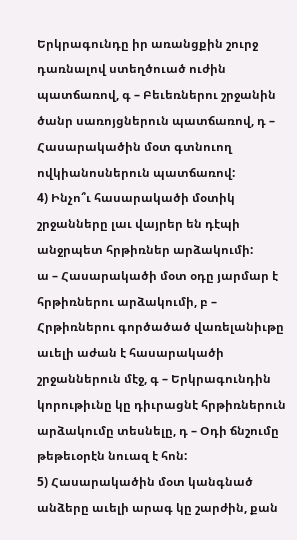Երկրագունդը իր առանցքին շուրջ դառնալով ստեղծուած ուժին պատճառով, գ – Բեւեռներու շրջանին ծանր սառոյցներուն պատճառով, դ – Հասարակածին մօտ գտնուող ովկիանոսներուն պատճառով:
4) Ինչո՞ւ հասարակածի մօտիկ շրջանները լաւ վայրեր են դէպի անջրպետ հրթիռներ արձակումի:
ա – Հասարակածի մօտ օդը յարմար է հրթիռներու արձակումի, բ – Հրթիռներու գործածած վառելանիւթը աւելի աժան է հասարակածի շրջաններուն մէջ, գ – Երկրագունդին կորութիւնը կը դիւրացնէ հրթիռներուն արձակումը տեսնելը, դ – Օդի ճնշումը թեթեւօրէն նուազ է հոն:
5) Հասարակածին մօտ կանգնած անձերը աւելի արագ կը շարժին, քան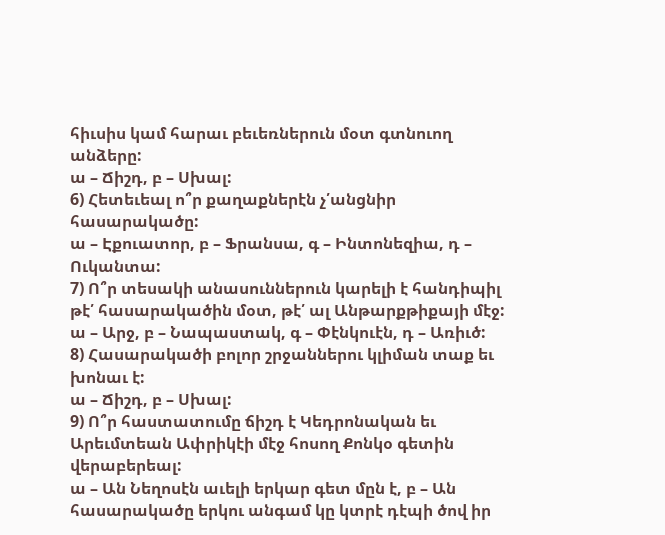հիւսիս կամ հարաւ բեւեռներուն մօտ գտնուող անձերը:
ա – Ճիշդ, բ – Սխալ:
6) Հետեւեալ ո՞ր քաղաքներէն չ՛անցնիր հասարակածը:
ա – Էքուատոր, բ – Ֆրանսա, գ – Ինտոնեզիա, դ – Ուկանտա:
7) Ո՞ր տեսակի անասուններուն կարելի է հանդիպիլ թէ՛ հասարակածին մօտ, թէ՛ ալ Անթարքթիքայի մէջ:
ա – Արջ, բ – Նապաստակ, գ – Փէնկուէն, դ – Առիւծ:
8) Հասարակածի բոլոր շրջաններու կլիման տաք եւ խոնաւ է:
ա – Ճիշդ, բ – Սխալ:
9) Ո՞ր հաստատումը ճիշդ է Կեդրոնական եւ Արեւմտեան Ափրիկէի մէջ հոսող Քոնկօ գետին վերաբերեալ:
ա – Ան Նեղոսէն աւելի երկար գետ մըն է, բ – Ան հասարակածը երկու անգամ կը կտրէ դէպի ծով իր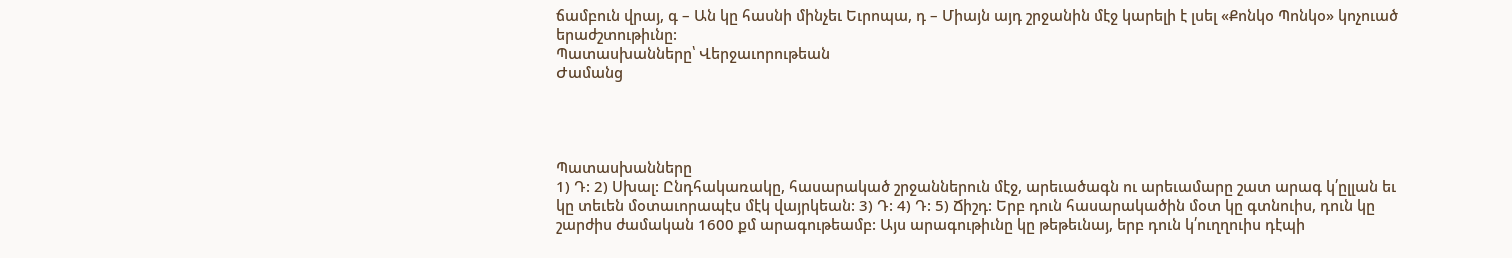ճամբուն վրայ, գ – Ան կը հասնի մինչեւ Եւրոպա, դ – Միայն այդ շրջանին մէջ կարելի է լսել «Քոնկօ Պոնկօ» կոչուած երաժշտութիւնը:
Պատասխանները՝ Վերջաւորութեան
Ժամանց




Պատասխանները
1) Դ: 2) Սխալ: Ընդհակառակը, հասարակած շրջաններուն մէջ, արեւածագն ու արեւամարը շատ արագ կ՛ըլլան եւ կը տեւեն մօտաւորապէս մէկ վայրկեան: 3) Դ: 4) Դ: 5) Ճիշդ: Երբ դուն հասարակածին մօտ կը գտնուիս, դուն կը շարժիս ժամական 1600 քմ արագութեամբ: Այս արագութիւնը կը թեթեւնայ, երբ դուն կ՛ուղղուիս դէպի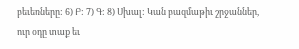բեւեռները: 6) Բ: 7) Գ: 8) Սխալ: Կան բազմաթիւ շրջաններ, ուր օդը տաք եւ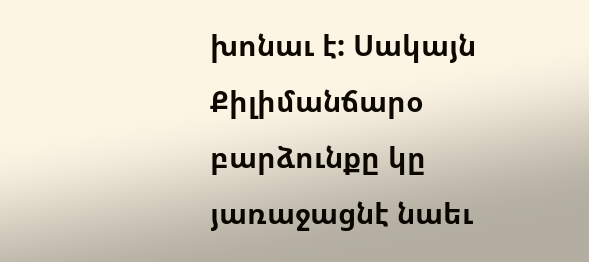խոնաւ է: Սակայն Քիլիմանճարօ բարձունքը կը յառաջացնէ նաեւ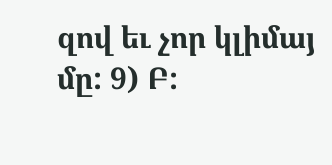զով եւ չոր կլիմայ մը: 9) Բ: